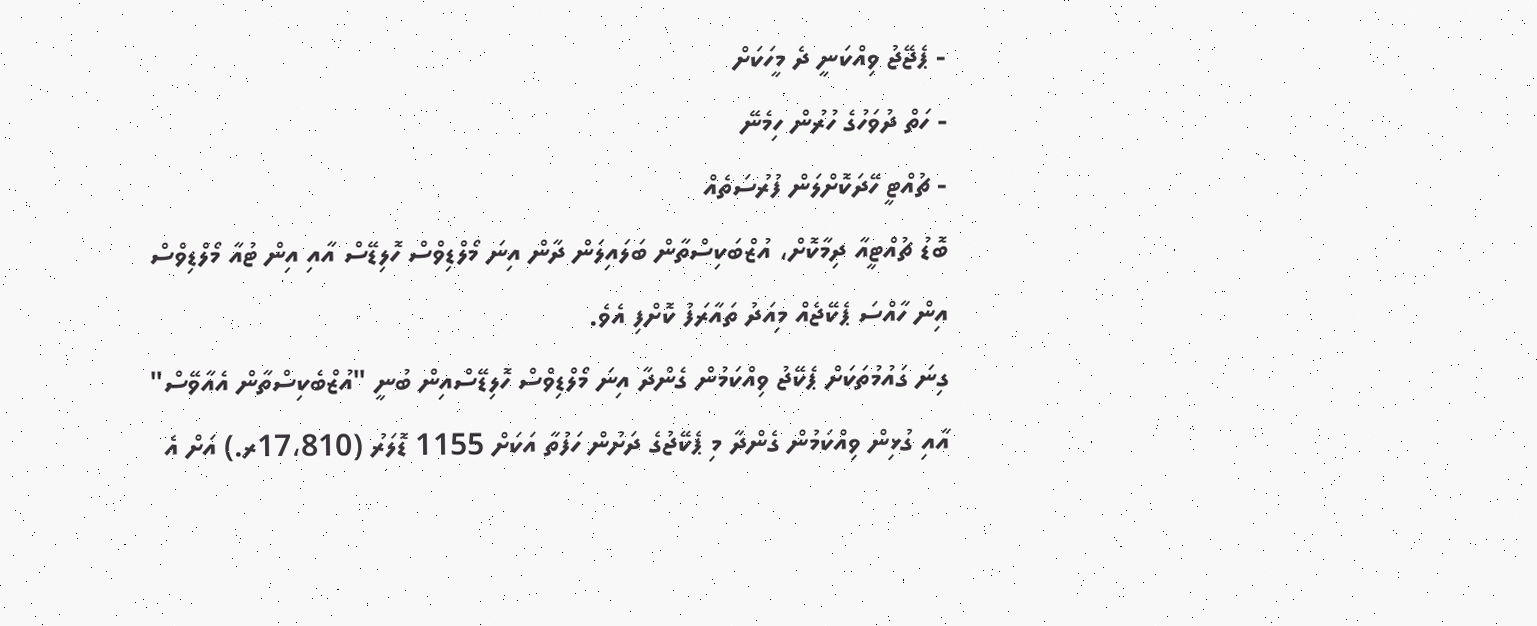- ޕެޖޭޖު ވިއްކަނީ ދެ މީހަކަށް
- ހަތް ދުވަހުގެ ހުރުން ހިމެނޭ
- ޗުއްޓީ ހޭދަކޮށްލަން ފުރުސަތެއް
ބޮޑު ޗުއްޓީއާ ދިމާކޮށް، އުޒްބަކިސްތާން ބަލައިލަން ދާން އިނަ މޯލްޑިވްސް ހޮލިޑޭސް އާއި އިން ޓުއާ މޯލްޑިވްސް އިން ހާއްސަ ޕެކޭޖެއް މިއަދު ތައާރަފު ކޮށްފި އެވެ.
ގިނަ ގައުމުތަކަށް ޕެކޭޖު ވިއްކަމުން ގެންދާ އިނަ މޯލްޑިވްސް ހޮލިޑޭސްއިން ބުނީ "އުޒްބެކިސްތާން އެއާވޭސް" އާއި ގުޅިން ވިއްކަމުން ގެންދާ މި ޕެކޭޖުގެ ދަށުން ހަފުތާ އަކަށް 1155 ޑޮލަރު (17،810ރ.) އަށް އެ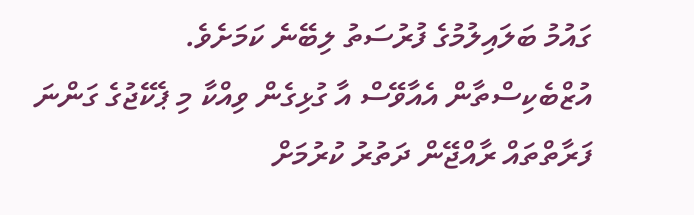ގައުމު ބަލައިލުމުގެ ފުރުސަތު ލިބޭނެ ކަމަށެވެ.
އުޒްބެކިސްތާން އެއާވޭސް އާ ގުޅިގެން ވިއްކާ މި ޕެކޭޖުގެ ގަންނަ ފަރާތްތައް ރާއްޖޭން ދަތުރު ކުރުމަށް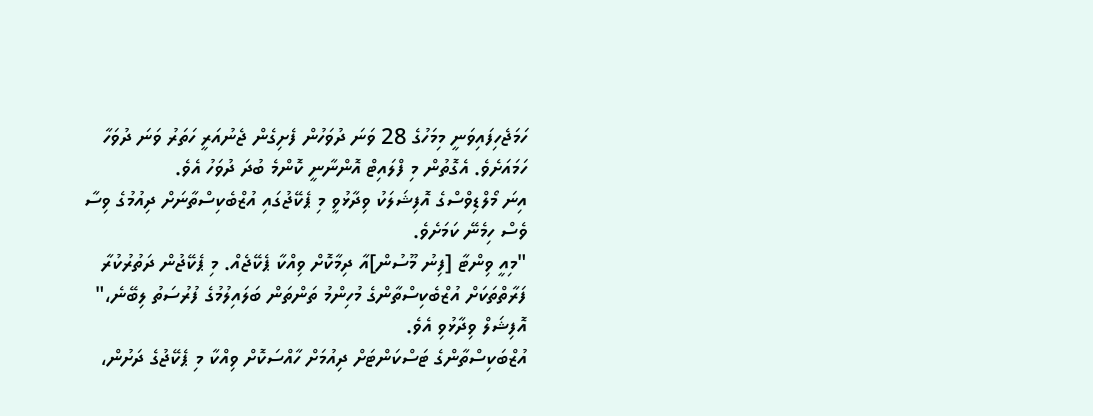ހަމަޖެހިފައިވަނީ މިމަހުގެ 28 ވަނަ ދުވަހުން ފެށިގެން ޖެނުއަރީ ހަތަރު ވަނަ ދުވަހާ ހަމައަށެވެ. އެގޮތުން މި ފްލައިޓް އޮންނާނީ ކޮންމެ ބުދަ ދުވަހު އެވެ.
އިނަ މޯލްޑިވްސްގެ އޮފިޝަލަކު ވިދާޅުވީ މި ޕެކޭޖުގައި އުޒްބެކިސްތާނަށް ދިއުމުގެ ވިސާ ވެސް ހިމެނޭ ކަމަށެވެ.
"މިއީ ވިންޓާ [ފިނު މޫސުން]އާ ދިމާކޮށް ވިއްކާ ޕެކޭޖެއް. މި ޕެކޭޖުން ދަތުރުކުރާ ފަރާތްތަކަށް އުޒްބެކިސްތާންގެ މުހިންމު ތަންތަން ބަލައިލުމުގެ ފުރުސަތު ލިބޭނެ،" އޮފިޝަލް ވިދާޅުވި އެވެ.
އުޒްބަކިސްތާންގެ ޓަސްކަންޓަށް ދިއުމަށް ހާއްސަކޮށް ވިއްކާ މި ޕެކޭޖުގެ ދަށުން،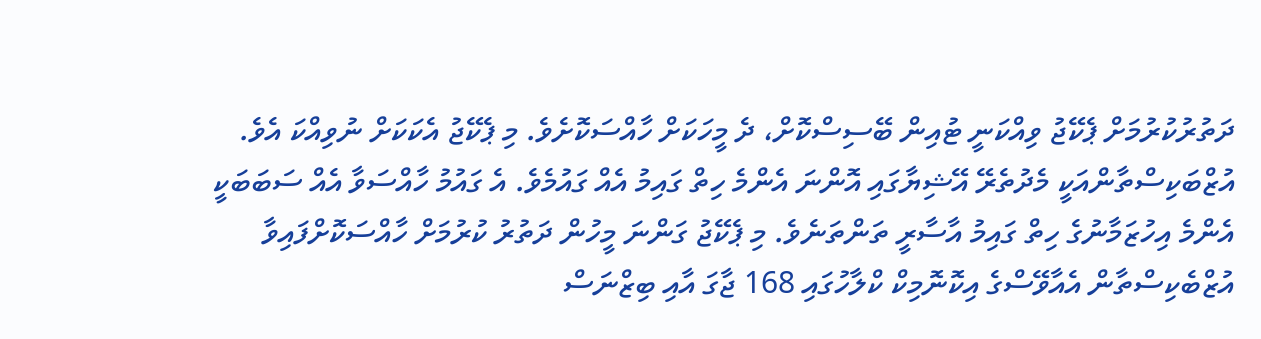ދަތުރުކުރުމަށް ޕެކޭޖު ވިއްކަނީ ޓުއިން ބޭސިސްކޮށް، ދެ މީހަކަށް ހާއްސަކޮށެވެ. މި ޕެކޭޖު އެކަކަށް ނުވިއްކަ އެވެ.
އުޒްބަކިސްތާންއަކީ މެދުތެރޭ އޭޝިޔާގައި އޮންނަ އެންމެ ހިތް ގައިމު އެއް ގައުމެވެ. އެ ގައުމު ހާއްސަވާ އެއް ސަބަބަކީ އެންމެ އިހުޒަމާނުގެ ހިތް ގައިމު އާސާރީ ތަންތަނެވެ. މި ޕެކޭޖު ގަންނަ މީހުން ދަތުރު ކުރުމަށް ހާއްސަކޮށްފައިވާ އުޒްބެކިސްތާން އެއާވޭސްގެ އިކޮނޮމިކް ކްލާހުގައި 168 ޖާގަ އާއި ބިޒްނަސް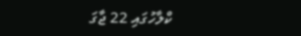ކްލާހުގައި 22 ޖާގަ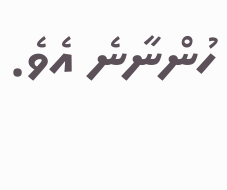ހުންނާނެ އެވެ.